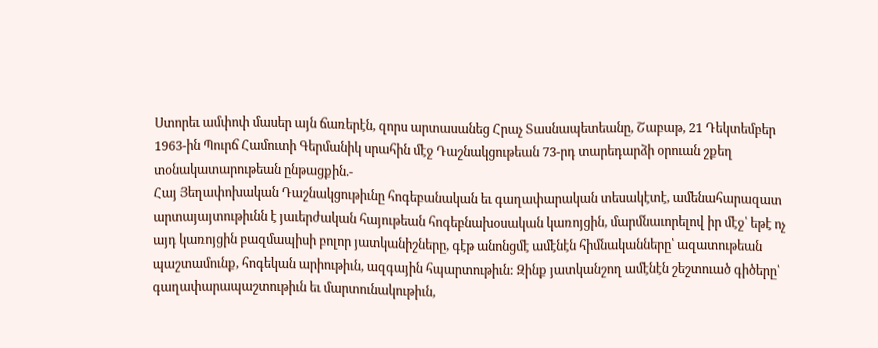Ստորեւ ամփոփ մասեր այն ճառերէն, զորս արտասանեց Հրաչ Տասնապետեանը, Շաբաթ, 21 Դեկտեմբեր 1963-ին Պուրճ Համուտի Գերմանիկ սրահին մէջ Դաշնակցութեան 73-րդ տարեդարձի օրուան շքեղ տօնակատարութեան ընթացքին.-
Հայ Յեղափոխական Դաշնակցութիւնը հոգեբանական եւ գաղափարական տեսակէտէ, ամենահարազատ արտայայտութիւնն է յաւերժական հայութեան հոգեբնախօսական կառոյցին, մարմնաւորելով իր մէջ՝ եթէ ոչ այդ կառոյցին բազմապիսի բոլոր յատկանիշները, գէթ անոնցմէ ամէնէն հիմնականները՝ ազատութեան պաշտամունք, հոգեկան արիութիւն, ազգային հպարտութիւն: Զինք յատկանշող ամէնէն շեշտուած գիծերը՝ գաղափարապաշտութիւն եւ մարտունակութիւն,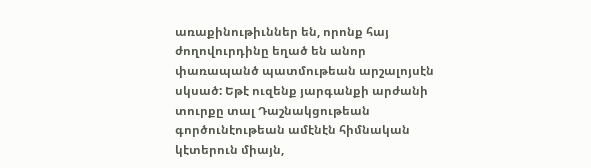առաքինութիւններ են, որոնք հայ ժողովուրդինը եղած են անոր փառապանծ պատմութեան արշալոյսէն սկսած: Եթէ ուզենք յարգանքի արժանի տուրքը տալ Դաշնակցութեան գործունէութեան ամէնէն հիմնական կէտերուն միայն,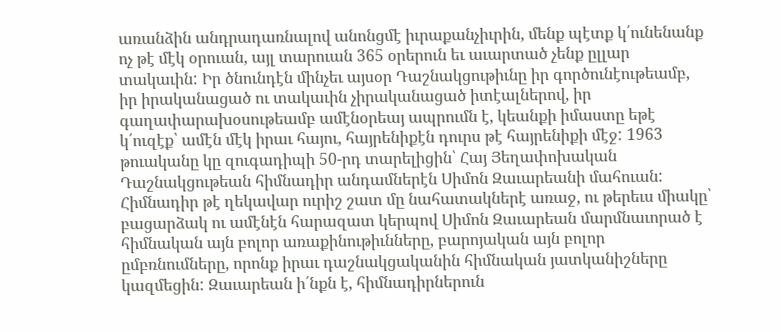առանձին անդրադառնալով անոնցմէ իւրաքանչիւրին, մենք պէտք կ՛ունենանք ոչ թէ մէկ օրուան, այլ տարուան 365 օրերուն եւ աւարտած չենք ըլլար տակաւին: Իր ծնունդէն մինչեւ այսօր Դաշնակցութիւնը իր գործունէութեամբ, իր իրականացած ու տակաւին չիրականացած իտէալներով, իր գաղափարախօսութեամբ ամէնօրեայ ապրումն է, կեանքի իմաստը եթէ կ՛ուզէք՝ ամէն մէկ իրաւ հայու, հայրենիքէն դուրս թէ հայրենիքի մէջ: 1963 թուականը կը զուգադիպի 50-րդ տարելիցին՝ Հայ Յեղափոխական Դաշնակցութեան հիմնադիր անդամներէն Սիմոն Զաւարեանի մահուան: Հիմնադիր թէ ղեկավար ուրիշ շատ մը նահատակներէ առաջ, ու թերեւս միակը՝ բացարձակ ու ամէնէն հարազատ կերպով Սիմոն Զաւարեան մարմնաւորած է հիմնական այն բոլոր առաքինութիւնները, բարոյական այն բոլոր ըմբռնումները, որոնք իրաւ դաշնակցականին հիմնական յատկանիշները կազմեցին: Զաւարեան ի՛նքն է, հիմնադիրներուն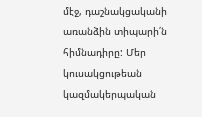մէջ, դաշնակցականի առանձին տիպարի՛ն հիմնադիրը: Մեր կուսակցութեան կազմակերպական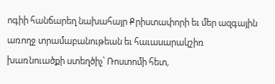ոգիի հանճարեղ նախահայր Քրիստափորի եւ մեր ազգային առողջ տրամաբանութեան եւ հաւասարակշիռ խառնուածքի ստեղծիչ՝ Ռոստոմի հետ,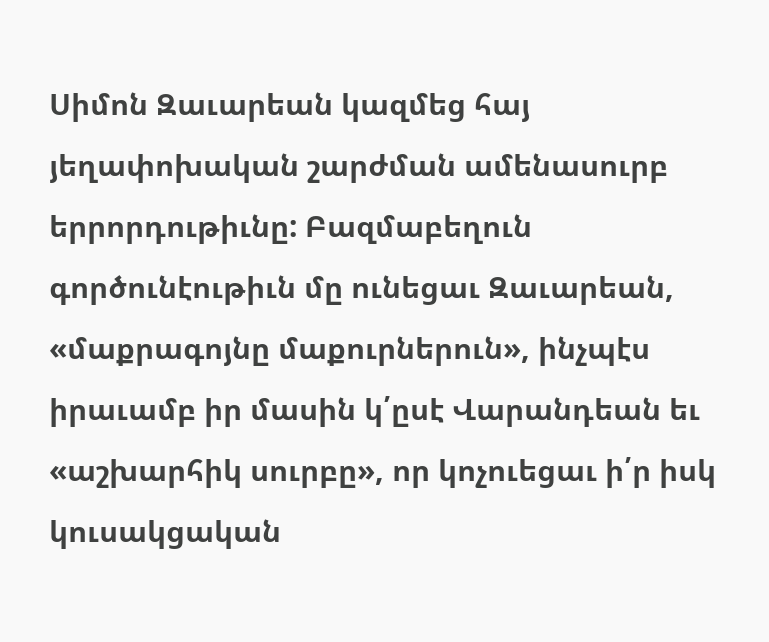Սիմոն Զաւարեան կազմեց հայ յեղափոխական շարժման ամենասուրբ երրորդութիւնը: Բազմաբեղուն գործունէութիւն մը ունեցաւ Զաւարեան, «մաքրագոյնը մաքուրներուն», ինչպէս իրաւամբ իր մասին կ՛ըսէ Վարանդեան եւ «աշխարհիկ սուրբը», որ կոչուեցաւ ի՛ր իսկ կուսակցական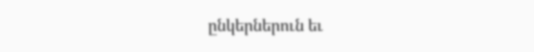ընկերներուն եւ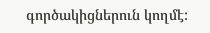գործակիցներուն կողմէ: